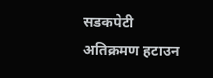सडकपेटी अतिक्रमण हटाउन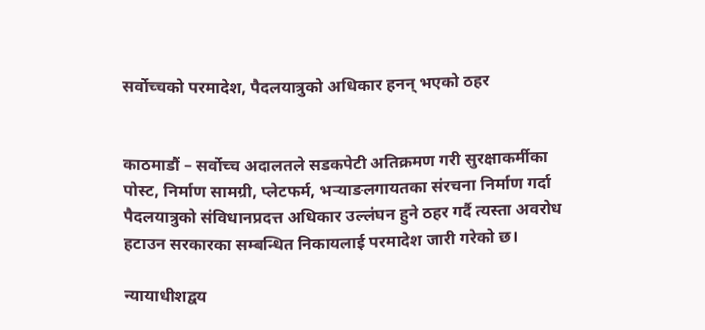सर्वोच्चको परमादेश, पैदलयात्रुको अधिकार हनन् भएको ठहर


काठमाडौं – सर्वोच्च अदालतले सडकपेटी अतिक्रमण गरी सुरक्षाकर्मीका पोस्ट, निर्माण सामग्री, प्लेटफर्म, भर्‍याङलगायतका संरचना निर्माण गर्दा पैदलयात्रुको संविधानप्रदत्त अधिकार उल्लंघन हुने ठहर गर्दै त्यस्ता अवरोध हटाउन सरकारका सम्बन्धित निकायलाई परमादेश जारी गरेको छ।

न्यायाधीशद्वय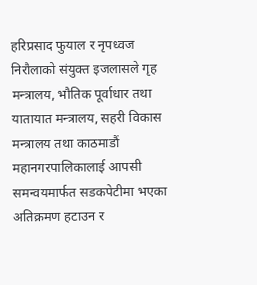हरिप्रसाद फुयाल र नृपध्वज निरौलाको संयुक्त इजलासले गृह मन्त्रालय, भौतिक पूर्वाधार तथा यातायात मन्त्रालय, सहरी विकास मन्त्रालय तथा काठमाडौं महानगरपालिकालाई आपसी समन्वयमार्फत सडकपेटीमा भएका अतिक्रमण हटाउन र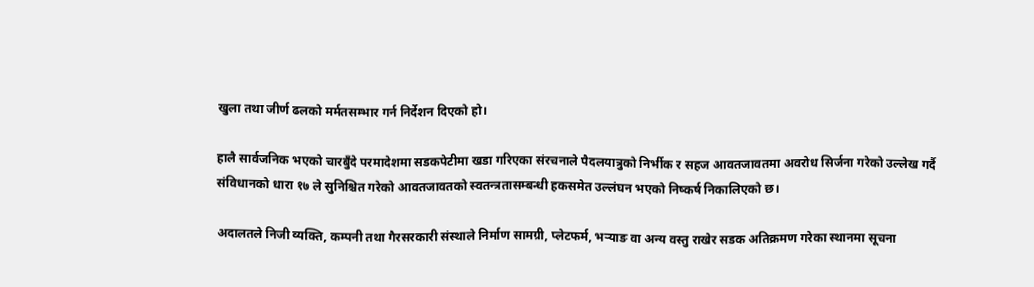खुला तथा जीर्ण ढलको मर्मतसम्भार गर्न निर्देशन दिएको हो।

हालै सार्वजनिक भएको चारबुँदे परमादेशमा सडकपेटीमा खडा गरिएका संरचनाले पैदलयात्रुको निर्भीक र सहज आवतजावतमा अवरोध सिर्जना गरेको उल्लेख गर्दै संविधानको धारा १७ ले सुनिश्चित गरेको आवतजावतको स्वतन्त्रतासम्बन्धी हकसमेत उल्लंघन भएको निष्कर्ष निकालिएको छ।

अदालतले निजी व्यक्ति, कम्पनी तथा गैरसरकारी संस्थाले निर्माण सामग्री, प्लेटफर्म, भर्‍याङ वा अन्य वस्तु राखेर सडक अतिक्रमण गरेका स्थानमा सूचना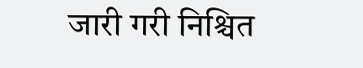जारी गरी निश्चित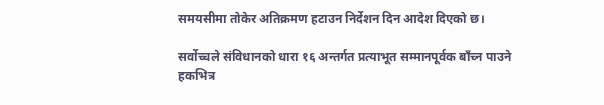समयसीमा तोकेर अतिक्रमण हटाउन निर्देशन दिन आदेश दिएको छ।

सर्वोच्चले संविधानको धारा १६ अन्तर्गत प्रत्याभूत सम्मानपूर्वक बाँच्न पाउने हकभित्र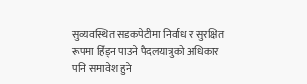सुव्यवस्थित सडकपेटीमा निर्वाध र सुरक्षित रूपमा हिँड्न पाउने पैदलयात्रुको अधिकार पनि समावेश हुने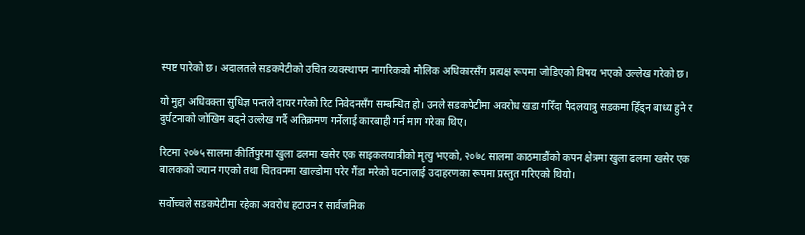स्पष्ट पारेको छ। अदालतले सडकपेटीको उचित व्यवस्थापन नागरिकको मौलिक अधिकारसँग प्रत्यक्ष रूपमा जोडिएको विषय भएको उल्लेख गरेको छ।

यो मुद्दा अधिवक्ता सुधिज्ञ पन्तले दायर गरेको रिट निवेदनसँग सम्बन्धित हो। उनले सडकपेटीमा अवरोध खडा गरिँदा पैदलयात्रु सडकमा हिँड्न बाध्य हुने र दुर्घटनाको जोखिम बढ्ने उल्लेख गर्दै अतिक्रमण गर्नेलाई कारबाही गर्न माग गरेका थिए।

रिटमा २०७५ सालमा कीर्तिपुरमा खुला ढलमा खसेर एक साइकलयात्रीको मृत्यु भएको, २०७८ सालमा काठमाडौंको कपन क्षेत्रमा खुला ढलमा खसेर एक बालकको ज्यान गएको तथा चितवनमा खाल्डोमा परेर गैंडा मरेको घटनालाई उदाहरणका रूपमा प्रस्तुत गरिएको थियो।

सर्वोच्चले सडकपेटीमा रहेका अवरोध हटाउन र सार्वजनिक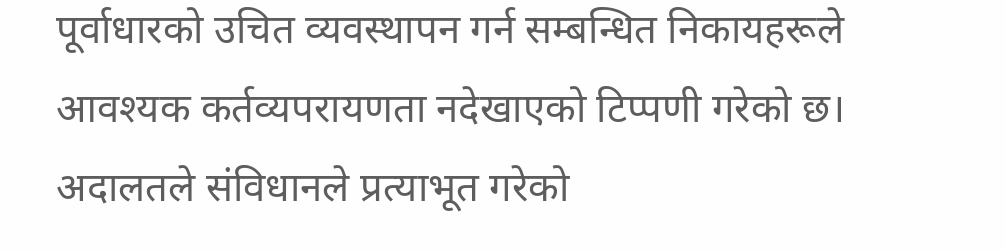पूर्वाधारको उचित व्यवस्थापन गर्न सम्बन्धित निकायहरूले आवश्यक कर्तव्यपरायणता नदेखाएको टिप्पणी गरेको छ। अदालतले संविधानले प्रत्याभूत गरेको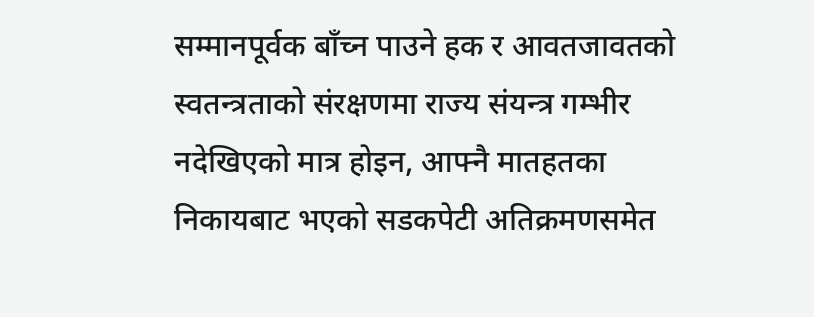सम्मानपूर्वक बाँच्न पाउने हक र आवतजावतको स्वतन्त्रताको संरक्षणमा राज्य संयन्त्र गम्भीर नदेखिएको मात्र होइन, आफ्नै मातहतका निकायबाट भएको सडकपेटी अतिक्रमणसमेत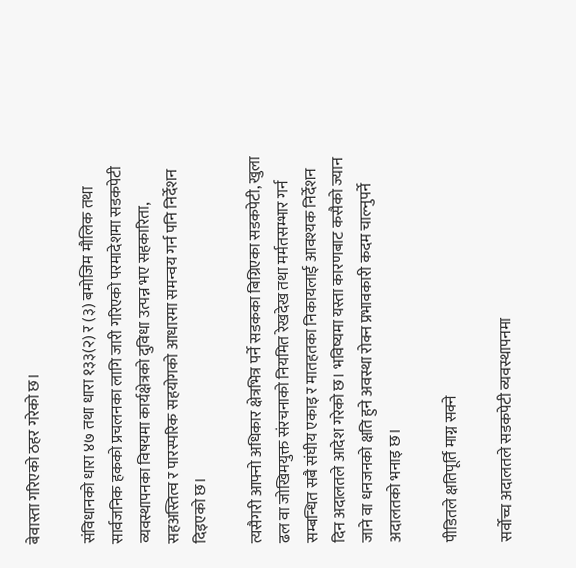बेवास्ता गरिएको ठहर गरेको छ।

संविधानको धारा ४७ तथा धारा १३३(२) र (३) बमोजिम मौलिक तथा सार्वजनिक हकको प्रचलनका लागि जारी गरिएको परमादेशमा सडकपेटी व्यवस्थापनका विषयमा कार्यक्षेत्रको दुविधा उत्पन्न भए सहकारिता, सहअस्तित्व र पारस्परिक सहयोगको आधारमा समन्वय गर्न पनि निर्देशन दिइएको छ।

त्यसैगरी आफ्नो अधिकार क्षेत्रभित्र पर्ने सडकका बिग्रिएका सडकपेटी, खुला ढल वा जोखिमयुक्त संरचनाको नियमित रेखदेख तथा मर्मतसम्भार गर्न सम्बन्धित सबै संघीय एकाइ र मातहतका निकायलाई आवश्यक निर्देशन दिन अदालतले आदेश गरेको छ। भविष्यमा यस्ता कारणबाट कसैको ज्यान जाने वा धनजनको क्षति हुने अवस्था रोक्न प्रभावकारी कदम चाल्नुपर्ने अदालतको भनाइ छ।

पीडितले क्षतिपूर्ति माग्न सक्ने

सर्वोच्च अदालतले सडकपेटी व्यवस्थापनमा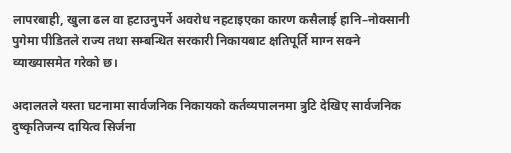लापरबाही, खुला ढल वा हटाउनुपर्ने अवरोध नहटाइएका कारण कसैलाई हानि–नोक्सानी पुगेमा पीडितले राज्य तथा सम्बन्धित सरकारी निकायबाट क्षतिपूर्ति माग्न सक्ने व्याख्यासमेत गरेको छ।

अदालतले यस्ता घटनामा सार्वजनिक निकायको कर्तव्यपालनमा त्रुटि देखिए सार्वजनिक दुष्कृतिजन्य दायित्व सिर्जना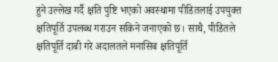हुने उल्लेख गर्दै क्षति पुष्टि भएको अवस्थामा पीडितलाई उपयुक्त क्षतिपूर्ति उपलब्ध गराउन सकिने जनाएको छ। साथै, पीडितले क्षतिपूर्ति दाबी गरे अदालतले मनासिब क्षतिपूर्ति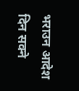भराउन आदेश दिन सक्ने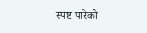स्पष्ट पारेको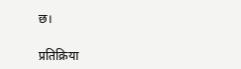छ।

प्रतिक्रिया